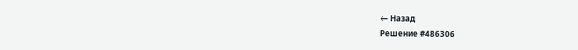← Назад
Решение #486306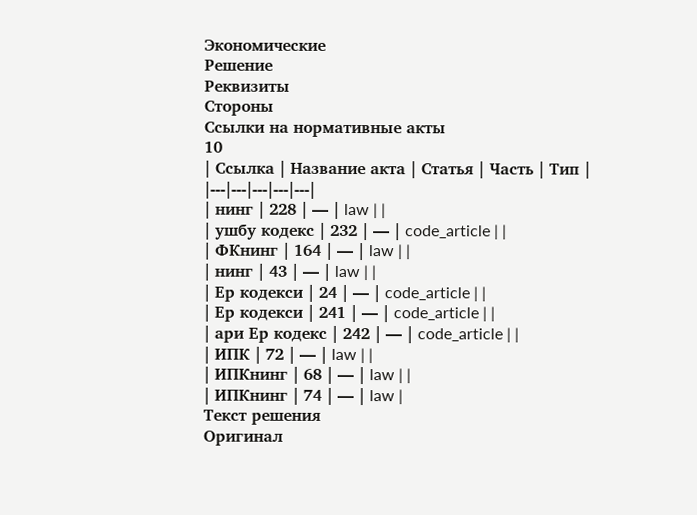Экономические
Решение
Реквизиты
Стороны
Ссылки на нормативные акты
10
| Ссылка | Название акта | Статья | Часть | Тип |
|---|---|---|---|---|
| нинг | 228 | — | law | |
| ушбу кодекс | 232 | — | code_article | |
| ФКнинг | 164 | — | law | |
| нинг | 43 | — | law | |
| Ер кодекси | 24 | — | code_article | |
| Ер кодекси | 241 | — | code_article | |
| ари Ер кодекс | 242 | — | code_article | |
| ИПК | 72 | — | law | |
| ИПКнинг | 68 | — | law | |
| ИПКнинг | 74 | — | law |
Текст решения
Оригинал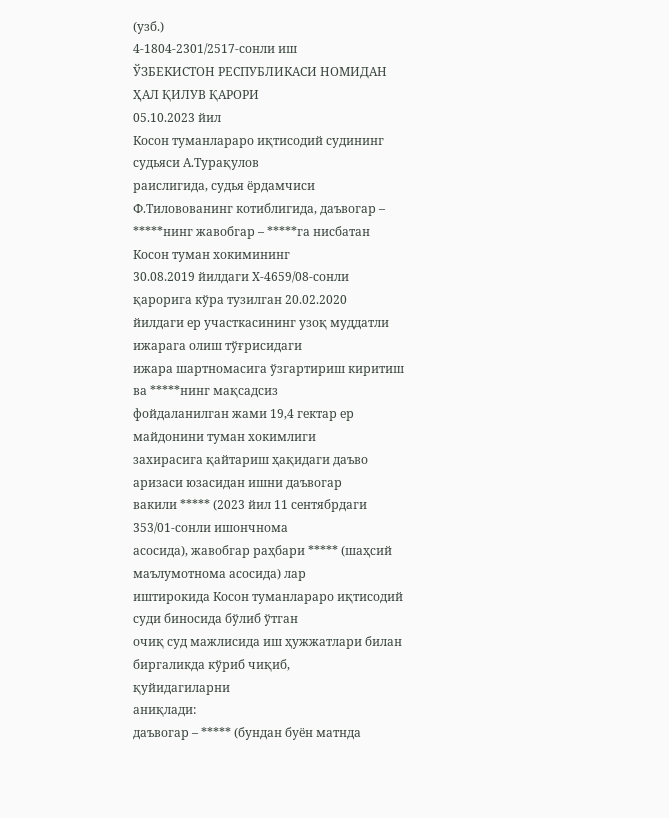(узб.)
4-1804-2301/2517-сонли иш
ЎЗБЕКИСТОН РЕСПУБЛИКАСИ НОМИДАН
ҲАЛ ҚИЛУВ ҚАРОРИ
05.10.2023 йил
Косон туманлараро иқтисодий судининг судьяси А.Турақулов
раислигида, судья ёрдамчиси Ф.Тиловованинг котиблигида, даъвогар –
*****нинг жавобгар – *****га нисбатан Косон туман хокимининг
30.08.2019 йилдаги Х-4659/08-сонли қарорига кўра тузилган 20.02.2020
йилдаги ер участкасининг узоқ муддатли ижарага олиш тўғрисидаги
ижара шартномасига ўзгартириш киритиш ва *****нинг мақсадсиз
фойдаланилган жами 19,4 гектар ер майдонини туман хокимлиги
захирасига қайтариш ҳақидаги даъво аризаси юзасидан ишни даъвогар
вакили ***** (2023 йил 11 сентябрдаги 353/01-сонли ишончнома
асосида), жавобгар раҳбари ***** (шаҳсий маълумотнома асосида) лар
иштирокида Косон туманлараро иқтисодий суди биносида бўлиб ўтган
очиқ суд мажлисида иш ҳужжатлари билан биргаликда кўриб чиқиб,
қуйидагиларни
аниқлади:
даъвогар – ***** (бундан буён матнда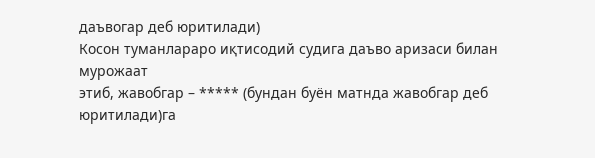даъвогар деб юритилади)
Косон туманлараро иқтисодий судига даъво аризаси билан мурожаат
этиб, жавобгар – ***** (бундан буён матнда жавобгар деб юритилади)га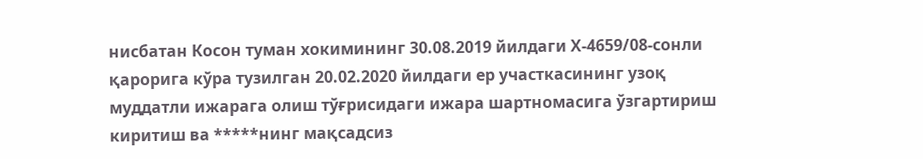нисбатан Косон туман хокимининг 30.08.2019 йилдаги Х-4659/08-сонли
қарорига кўра тузилган 20.02.2020 йилдаги ер участкасининг узоқ
муддатли ижарага олиш тўғрисидаги ижара шартномасига ўзгартириш
киритиш ва *****нинг мақсадсиз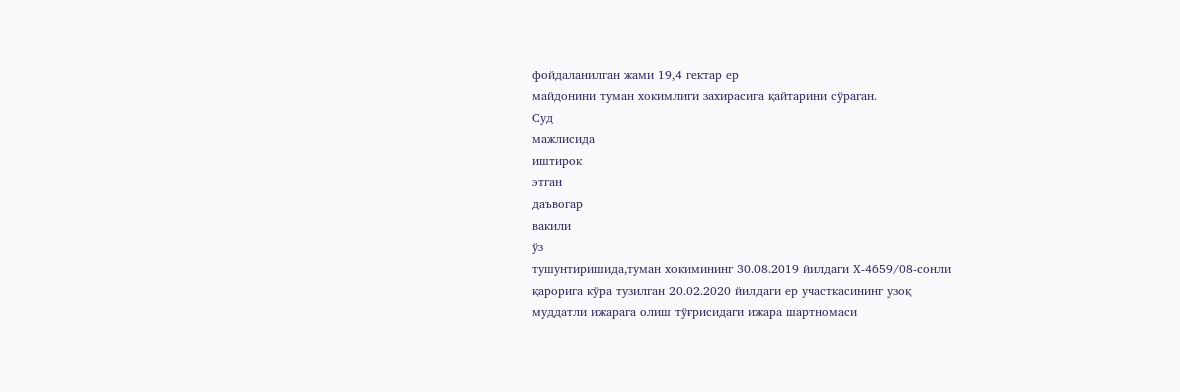фойдаланилган жами 19,4 гектар ер
майдонини туман хокимлиги захирасига қайтарини сўраган.
Суд
мажлисида
иштирок
этган
даъвогар
вакили
ўз
тушунтиришида,туман хокимининг 30.08.2019 йилдаги Х-4659/08-сонли
қарорига кўра тузилган 20.02.2020 йилдаги ер участкасининг узоқ
муддатли ижарага олиш тўғрисидаги ижара шартномаси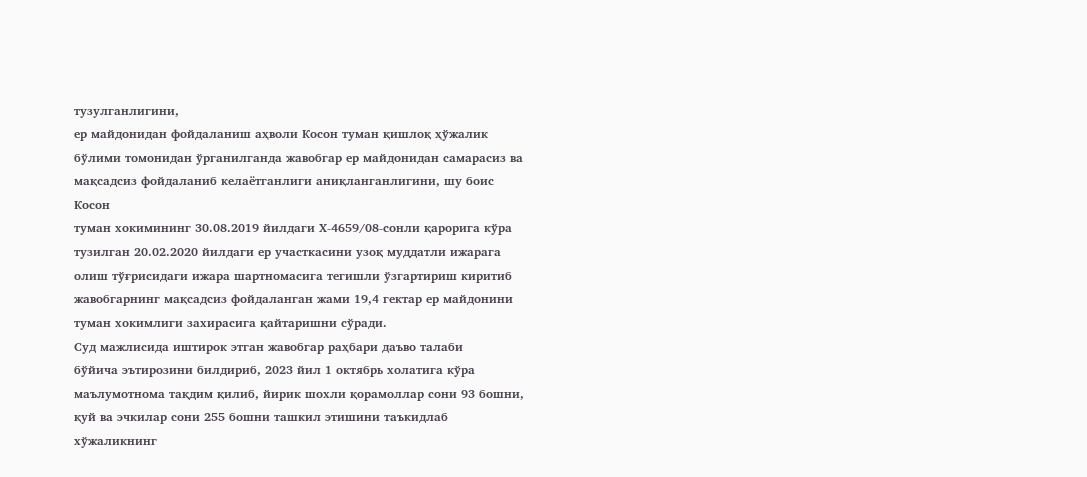тузулганлигини,
ер майдонидан фойдаланиш аҳволи Косон туман қишлоқ ҳўжалик
бўлими томонидан ўрганилганда жавобгар ер майдонидан самарасиз ва
мақсадсиз фойдаланиб келаётганлиги аниқланганлигини, шу боис Косон
туман хокимининг 30.08.2019 йилдаги Х-4659/08-сонли қарорига кўра
тузилган 20.02.2020 йилдаги ер участкасини узоқ муддатли ижарага
олиш тўғрисидаги ижара шартномасига тегишли ўзгартириш киритиб
жавобгарнинг мақсадсиз фойдаланган жами 19,4 гектар ер майдонини
туман хокимлиги захирасига қайтаришни сўради.
Суд мажлисида иштирок этган жавобгар раҳбари даъво талаби
бўйича эътирозини билдириб, 2023 йил 1 октябрь холатига кўра
маълумотнома тақдим қилиб, йирик шохли қорамоллар сони 93 бошни,
қуй ва эчкилар сони 255 бошни ташкил этишини таъкидлаб хўжаликнинг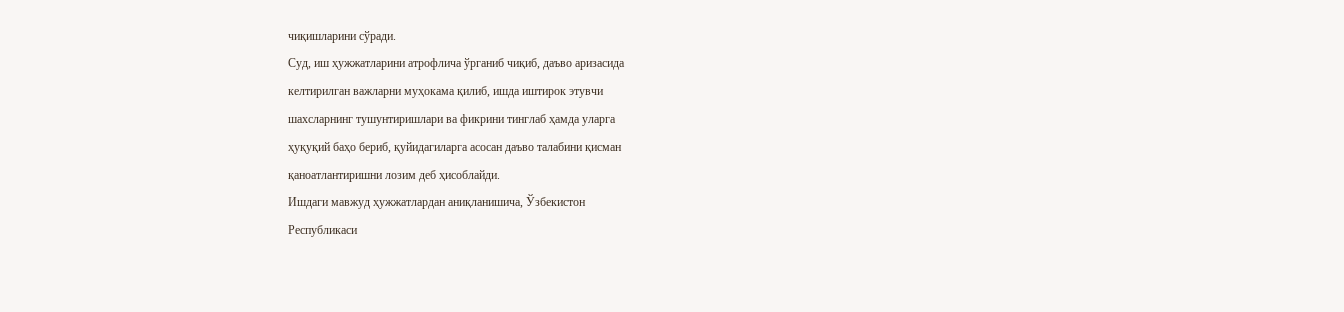чиқишларини сўради.
Суд, иш ҳужжатларини атрофлича ўрганиб чиқиб, даъво аризасида
келтирилган важларни муҳокама қилиб, ишда иштирок этувчи
шахсларнинг тушунтиришлари ва фикрини тинглаб ҳамда уларга
ҳуқуқий баҳо бериб, қуйидагиларга асосан даъво талабини қисман
қаноатлантиришни лозим деб ҳисоблайди.
Ишдаги мавжуд ҳужжатлардан аниқланишича, Ўзбекистон
Республикаси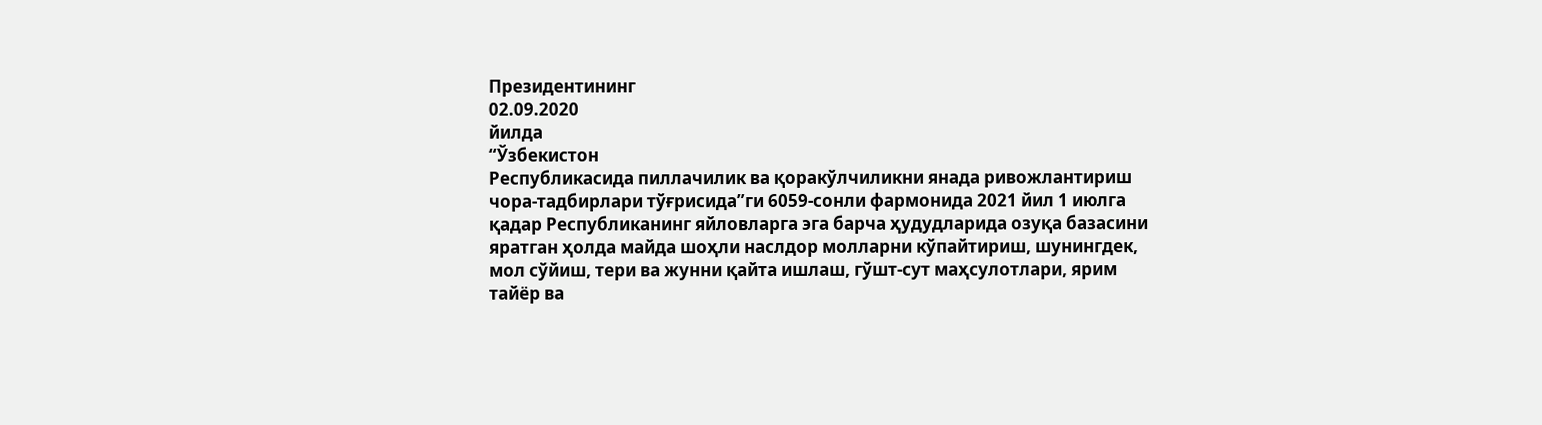Президентининг
02.09.2020
йилда
“Ўзбекистон
Республикасида пиллачилик ва қоракўлчиликни янада ривожлантириш
чора-тадбирлари тўғрисида”ги 6059-сонли фармонида 2021 йил 1 июлга
қадар Республиканинг яйловларга эга барча ҳудудларида озуқа базасини
яратган ҳолда майда шоҳли наслдор молларни кўпайтириш, шунингдек,
мол сўйиш, тери ва жунни қайта ишлаш, гўшт-сут маҳсулотлари, ярим
тайёр ва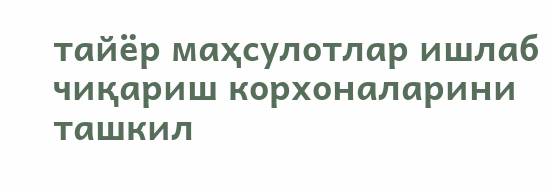тайёр маҳсулотлар ишлаб чиқариш корхоналарини ташкил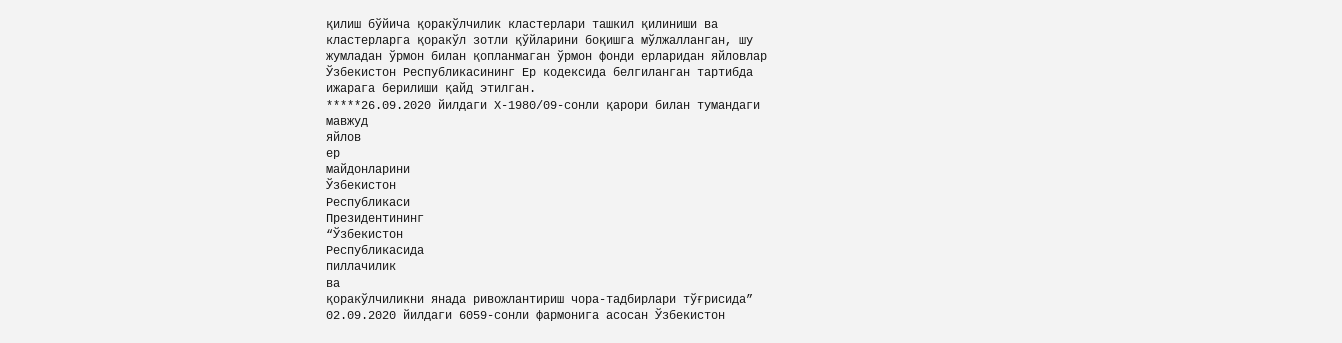қилиш бўйича қоракўлчилик кластерлари ташкил қилиниши ва
кластерларга қоракўл зотли қўйларини боқишга мўлжалланган, шу
жумладан ўрмон билан қопланмаган ўрмон фонди ерларидан яйловлар
Ўзбекистон Республикасининг Ер кодексида белгиланган тартибда
ижарага берилиши қайд этилган.
*****26.09.2020 йилдаги Х-1980/09-сонли қарори билан тумандаги
мавжуд
яйлов
ер
майдонларини
Ўзбекистон
Республикаси
Президентининг
“Ўзбекистон
Республикасида
пиллачилик
ва
қоракўлчиликни янада ривожлантириш чора-тадбирлари тўғрисида”
02.09.2020 йилдаги 6059-сонли фармонига асосан Ўзбекистон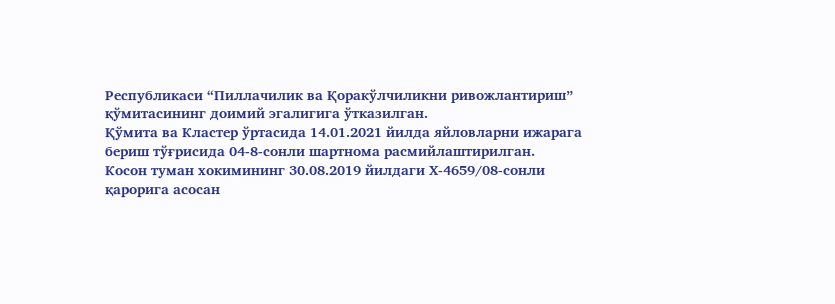Республикаси “Пиллачилик ва Қоракўлчиликни ривожлантириш”
қўмитасининг доимий эгалигига ўтказилган.
Қўмита ва Кластер ўртасида 14.01.2021 йилда яйловларни ижарага
бериш тўғрисида 04-8-сонли шартнома расмийлаштирилган.
Косон туман хокимининг 30.08.2019 йилдаги Х-4659/08-сонли
қарорига асосан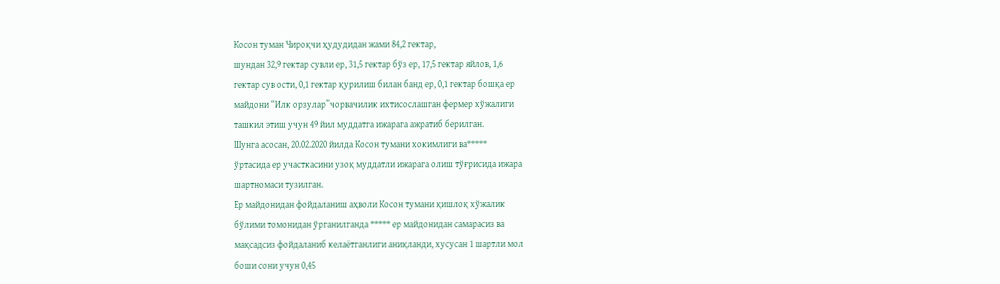Косон туман Чироқчи ҳудудидан жами 84,2 гектар,
шундан 32,9 гектар сувли ер, 31,5 гектар бўз ер, 17,5 гектар яйлов, 1,6
гектар сув ости, 0,1 гектар қурилиш билан банд ер, 0,1 гектар бошқа ер
майдони “Илк орзулар”чорвачилик ихтисослашган фермер хўжалиги
ташкил этиш учун 49 йил муддатга ижарага ажратиб берилган.
Шунга асосан, 20.02.2020 йилда Косон тумани хокимлиги ва*****
ўртасида ер участкасини узоқ муддатли ижарага олиш тўғрисида ижара
шартномаси тузилган.
Ер майдонидан фойдаланиш аҳволи Косон тумани қишлоқ хўжалик
бўлими томонидан ўрганилганда ***** ер майдонидан самарасиз ва
мақсадсиз фойдаланиб келаётганлиги аниқланди, хусусан 1 шартли мол
боши сони учун 0,45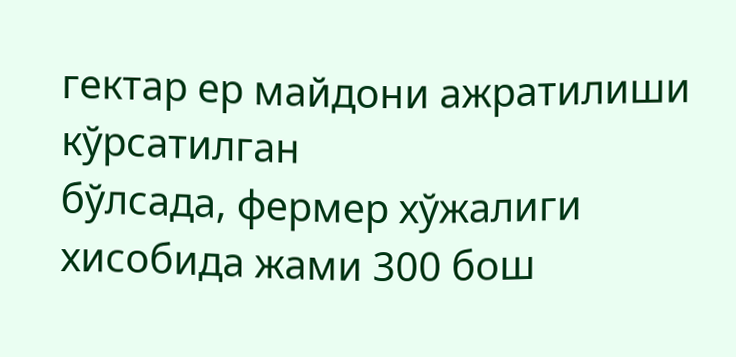гектар ер майдони ажратилиши кўрсатилган
бўлсада, фермер хўжалиги хисобида жами 300 бош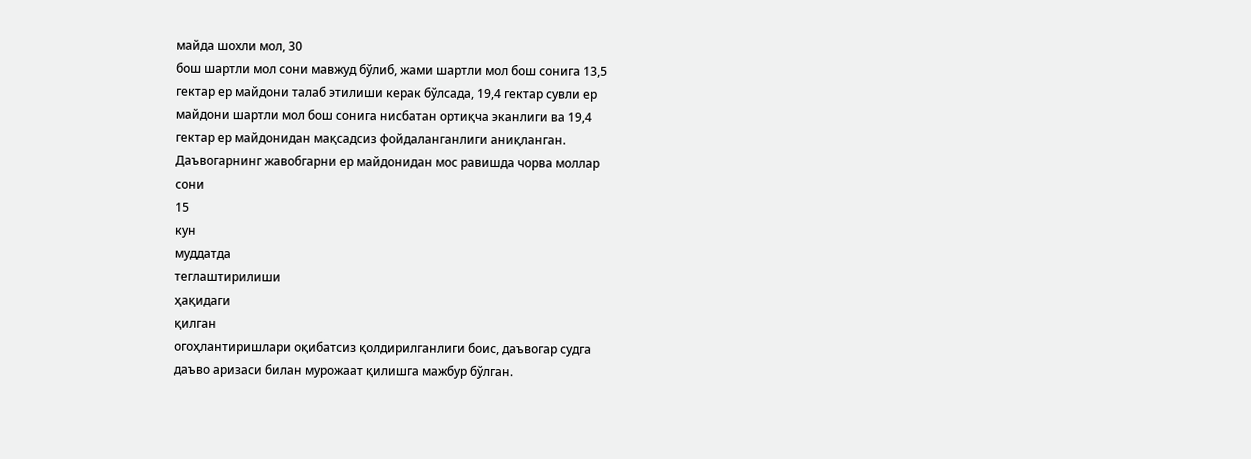майда шохли мол, 30
бош шартли мол сони мавжуд бўлиб, жами шартли мол бош сонига 13,5
гектар ер майдони талаб этилиши керак бўлсада, 19,4 гектар сувли ер
майдони шартли мол бош сонига нисбатан ортиқча эканлиги ва 19,4
гектар ер майдонидан мақсадсиз фойдаланганлиги аниқланган.
Даъвогарнинг жавобгарни ер майдонидан мос равишда чорва моллар
сони
15
кун
муддатда
теглаштирилиши
ҳақидаги
қилган
огоҳлантиришлари оқибатсиз қолдирилганлиги боис, даъвогар судга
даъво аризаси билан мурожаат қилишга мажбур бўлган.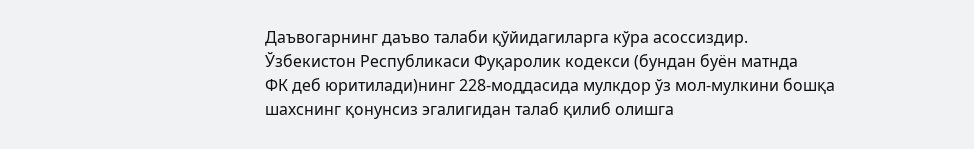Даъвогарнинг даъво талаби қўйидагиларга кўра асоссиздир.
Ўзбекистон Республикаси Фуқаролик кодекси (бундан буён матнда
ФК деб юритилади)нинг 228-моддасида мулкдор ўз мол-мулкини бошқа
шахснинг қонунсиз эгалигидан талаб қилиб олишга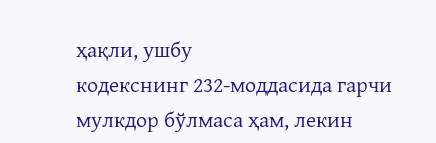ҳақли, ушбу
кодекснинг 232-моддасида гарчи мулкдор бўлмаса ҳам, лекин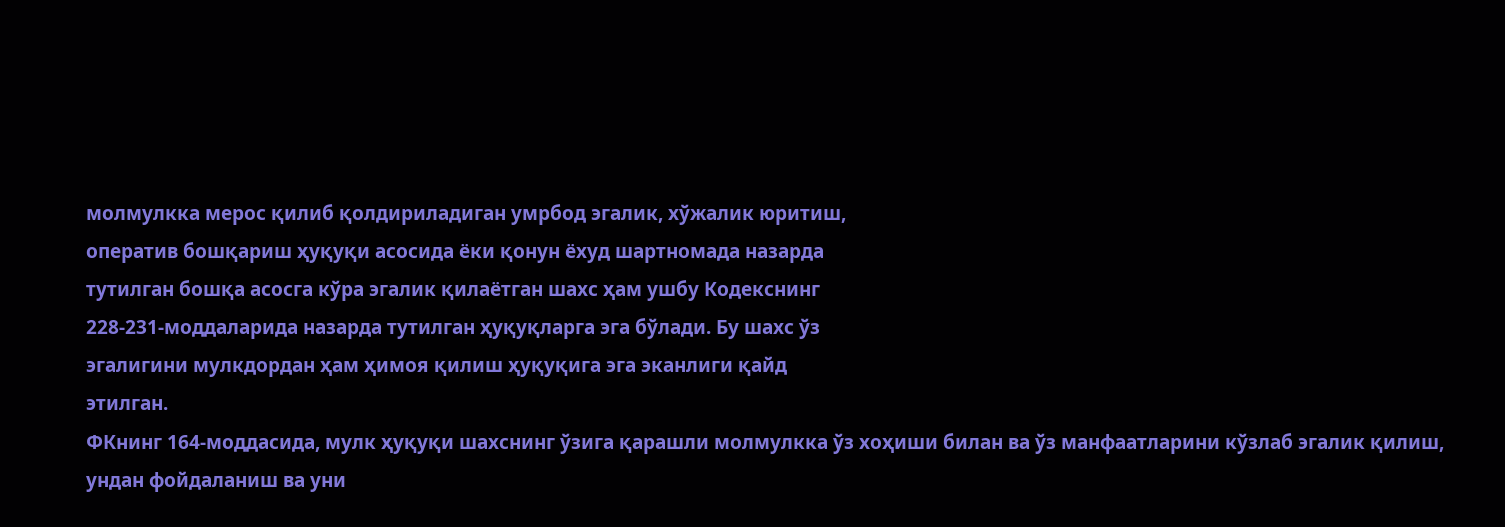молмулкка мерос қилиб қолдириладиган умрбод эгалик, хўжалик юритиш,
оператив бошқариш ҳуқуқи асосида ёки қонун ёхуд шартномада назарда
тутилган бошқа асосга кўра эгалик қилаётган шахс ҳам ушбу Кодекснинг
228-231-моддаларида назарда тутилган ҳуқуқларга эга бўлади. Бу шахс ўз
эгалигини мулкдордан ҳам ҳимоя қилиш ҳуқуқига эга эканлиги қайд
этилган.
ФКнинг 164-моддасида, мулк ҳуқуқи шахснинг ўзига қарашли молмулкка ўз хоҳиши билан ва ўз манфаатларини кўзлаб эгалик қилиш,
ундан фойдаланиш ва уни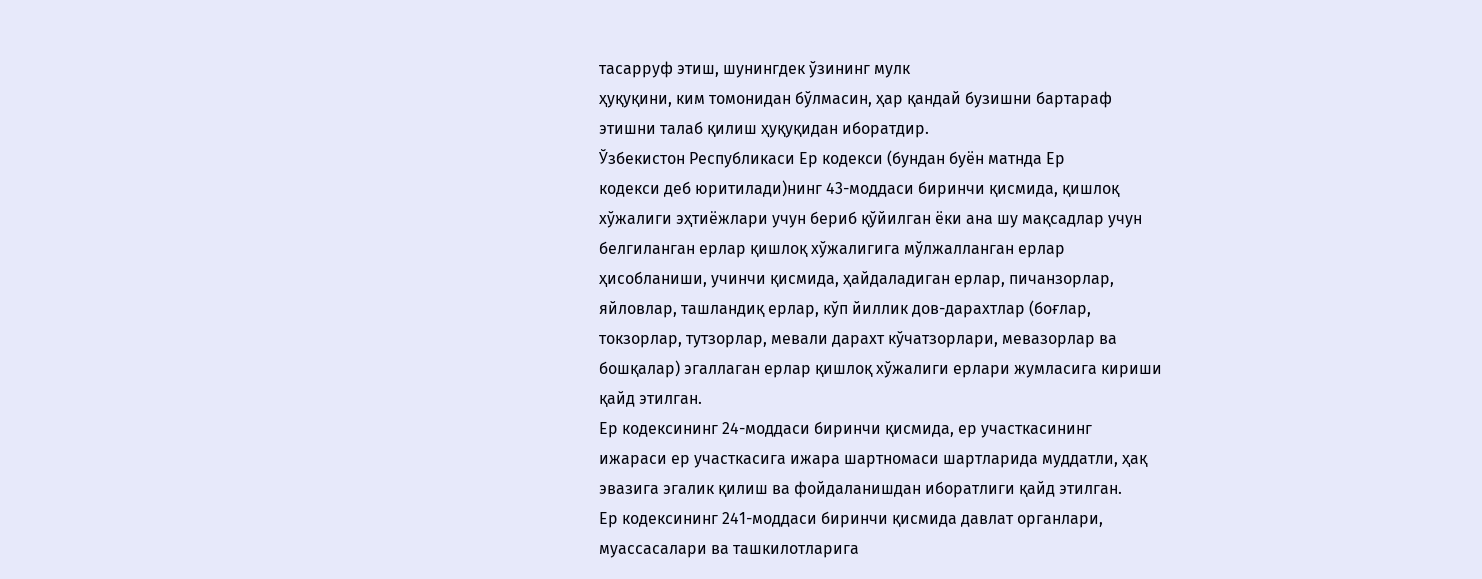тасарруф этиш, шунингдек ўзининг мулк
ҳуқуқини, ким томонидан бўлмасин, ҳар қандай бузишни бартараф
этишни талаб қилиш ҳуқуқидан иборатдир.
Ўзбекистон Республикаси Ер кодекси (бундан буён матнда Ер
кодекси деб юритилади)нинг 43-моддаси биринчи қисмида, қишлоқ
хўжалиги эҳтиёжлари учун бериб қўйилган ёки ана шу мақсадлар учун
белгиланган ерлар қишлоқ хўжалигига мўлжалланган ерлар
ҳисобланиши, учинчи қисмида, ҳайдаладиган ерлар, пичанзорлар,
яйловлар, ташландиқ ерлар, кўп йиллик дов-дарахтлар (боғлар,
токзорлар, тутзорлар, мевали дарахт кўчатзорлари, мевазорлар ва
бошқалар) эгаллаган ерлар қишлоқ хўжалиги ерлари жумласига кириши
қайд этилган.
Ер кодексининг 24-моддаси биринчи қисмида, ер участкасининг
ижараси ер участкасига ижара шартномаси шартларида муддатли, ҳақ
эвазига эгалик қилиш ва фойдаланишдан иборатлиги қайд этилган.
Ер кодексининг 241-моддаси биринчи қисмида давлат органлари,
муассасалари ва ташкилотларига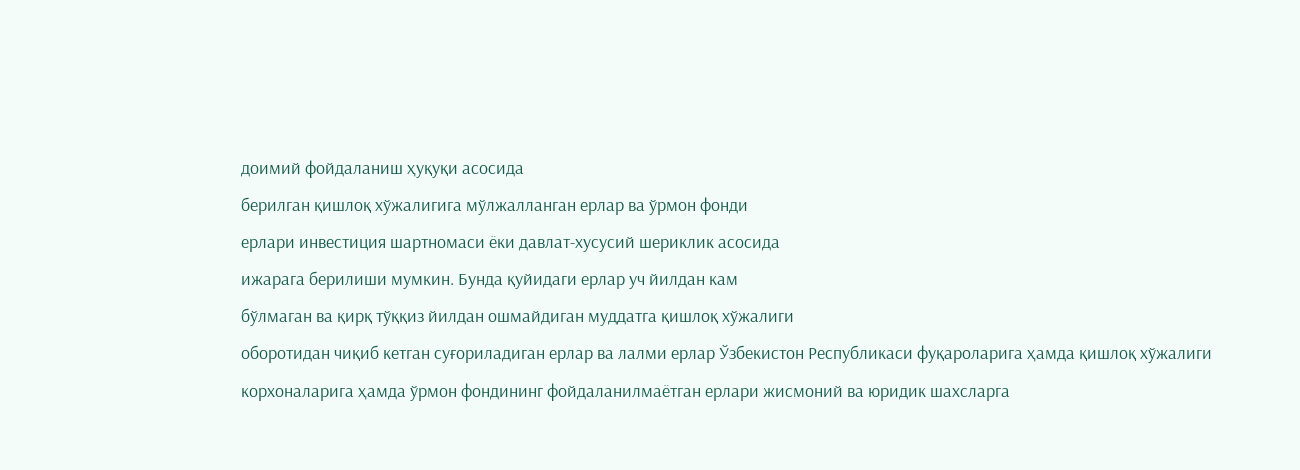доимий фойдаланиш ҳуқуқи асосида
берилган қишлоқ хўжалигига мўлжалланган ерлар ва ўрмон фонди
ерлари инвестиция шартномаси ёки давлат-хусусий шериклик асосида
ижарага берилиши мумкин. Бунда қуйидаги ерлар уч йилдан кам
бўлмаган ва қирқ тўққиз йилдан ошмайдиган муддатга қишлоқ хўжалиги
оборотидан чиқиб кетган суғориладиган ерлар ва лалми ерлар Ўзбекистон Республикаси фуқароларига ҳамда қишлоқ хўжалиги
корхоналарига ҳамда ўрмон фондининг фойдаланилмаётган ерлари жисмоний ва юридик шахсларга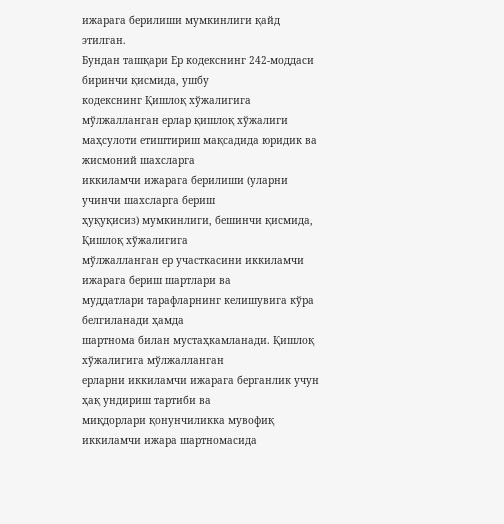ижарага берилиши мумкинлиги қайд
этилган.
Бундан ташқари Ер кодекснинг 242-моддаси биринчи қисмида, ушбу
кодекснинг Қишлоқ хўжалигига мўлжалланган ерлар қишлоқ хўжалиги
маҳсулоти етиштириш мақсадида юридик ва жисмоний шахсларга
иккиламчи ижарага берилиши (уларни учинчи шахсларга бериш
ҳуқуқисиз) мумкинлиги, бешинчи қисмида, Қишлоқ хўжалигига
мўлжалланган ер участкасини иккиламчи ижарага бериш шартлари ва
муддатлари тарафларнинг келишувига кўра белгиланади ҳамда
шартнома билан мустаҳкамланади. Қишлоқ хўжалигига мўлжалланган
ерларни иккиламчи ижарага берганлик учун ҳақ ундириш тартиби ва
миқдорлари қонунчиликка мувофиқ иккиламчи ижара шартномасида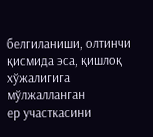белгиланиши, олтинчи қисмида эса, қишлоқ хўжалигига мўлжалланган
ер участкасини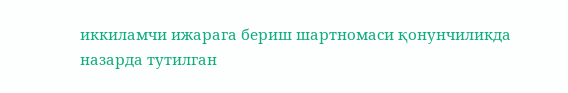иккиламчи ижарага бериш шартномаси қонунчиликда
назарда тутилган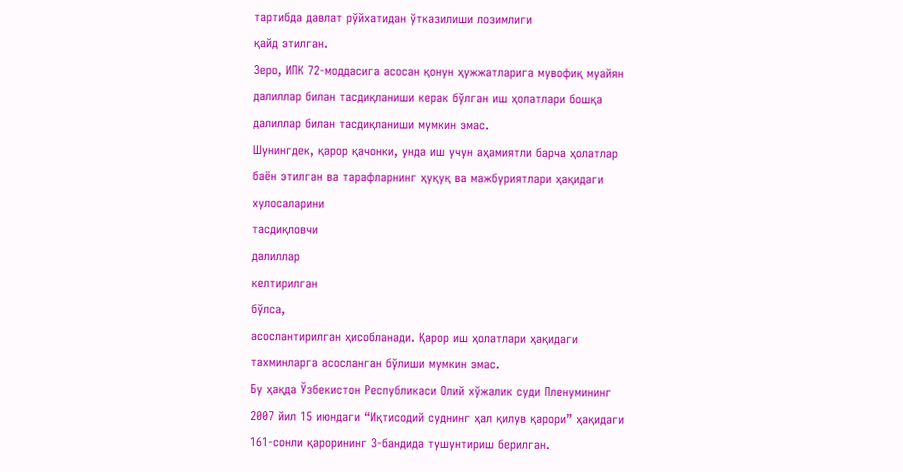тартибда давлат рўйхатидан ўтказилиши лозимлиги
қайд этилган.
Зеро, ИПК 72-моддасига асосан қонун ҳужжатларига мувофиқ муайян
далиллар билан тасдиқланиши керак бўлган иш ҳолатлари бошқа
далиллар билан тасдиқланиши мумкин эмас.
Шунингдек, қарор қачонки, унда иш учун аҳамиятли барча ҳолатлар
баён этилган ва тарафларнинг ҳуқуқ ва мажбуриятлари ҳақидаги
хулосаларини
тасдиқловчи
далиллар
келтирилган
бўлса,
асослантирилган ҳисобланади. Қарор иш ҳолатлари ҳақидаги
тахминларга асосланган бўлиши мумкин эмас.
Бу ҳақда Ўзбекистон Республикаси Олий хўжалик суди Пленумининг
2007 йил 15 июндаги “Иқтисодий суднинг ҳал қилув қарори” ҳақидаги
161-сонли қарорининг 3-бандида тушунтириш берилган.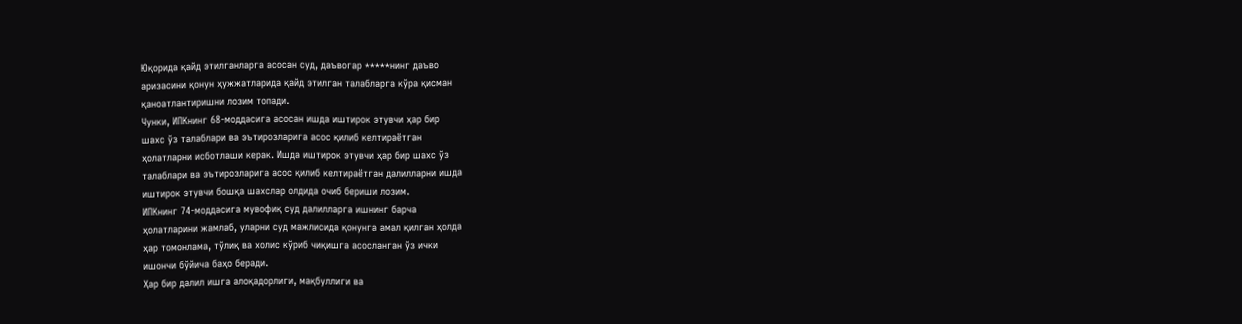Юқорида қайд этилганларга асосан суд, даъвогар *****нинг даъво
аризасини қонун ҳужжатларида қайд этилган талабларга кўра қисман
қаноатлантиришни лозим топади.
Чунки, ИПКнинг 68-моддасига асосан ишда иштирок этувчи ҳар бир
шахс ўз талаблари ва эътирозларига асос қилиб келтираётган
ҳолатларни исботлаши керак. Ишда иштирок этувчи ҳар бир шахс ўз
талаблари ва эътирозларига асос қилиб келтираётган далилларни ишда
иштирок этувчи бошқа шахслар олдида очиб бериши лозим.
ИПКнинг 74-моддасига мувофиқ суд далилларга ишнинг барча
ҳолатларини жамлаб, уларни суд мажлисида қонунга амал қилган ҳолда
ҳар томонлама, тўлиқ ва холис кўриб чиқишга асосланган ўз ички
ишончи бўйича баҳо беради.
Ҳар бир далил ишга алоқадорлиги, мақбуллиги ва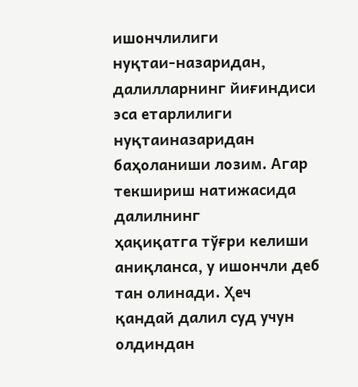ишончлилиги
нуқтаи-назаридан, далилларнинг йиғиндиси эса етарлилиги нуқтаиназаридан баҳоланиши лозим. Агар текшириш натижасида далилнинг
ҳақиқатга тўғри келиши аниқланса, у ишончли деб тан олинади. Ҳеч
қандай далил суд учун олдиндан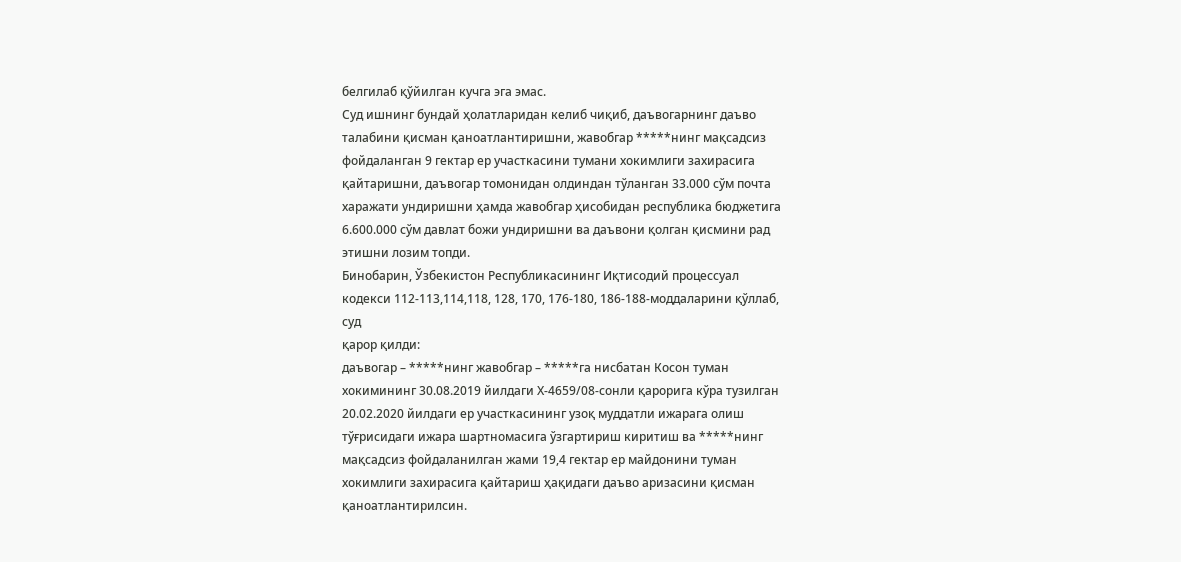белгилаб қўйилган кучга эга эмас.
Суд ишнинг бундай ҳолатларидан келиб чиқиб, даъвогарнинг даъво
талабини қисман қаноатлантиришни, жавобгар *****нинг мақсадсиз
фойдаланган 9 гектар ер участкасини тумани хокимлиги захирасига
қайтаришни, даъвогар томонидан олдиндан тўланган 33.000 сўм почта
харажати ундиришни ҳамда жавобгар ҳисобидан республика бюджетига
6.600.000 сўм давлат божи ундиришни ва даъвони қолган қисмини рад
этишни лозим топди.
Бинобарин, Ўзбекистон Республикасининг Иқтисодий процессуал
кодекси 112-113,114,118, 128, 170, 176-180, 186-188-моддаларини қўллаб,
суд
қарор қилди:
даъвогар – *****нинг жавобгар – *****га нисбатан Косон туман
хокимининг 30.08.2019 йилдаги Х-4659/08-сонли қарорига кўра тузилган
20.02.2020 йилдаги ер участкасининг узоқ муддатли ижарага олиш
тўғрисидаги ижара шартномасига ўзгартириш киритиш ва *****нинг
мақсадсиз фойдаланилган жами 19,4 гектар ер майдонини туман
хокимлиги захирасига қайтариш ҳақидаги даъво аризасини қисман
қаноатлантирилсин.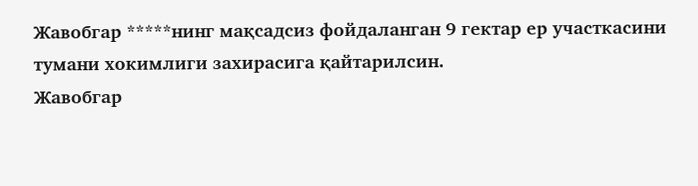Жавобгар *****нинг мақсадсиз фойдаланган 9 гектар ер участкасини
тумани хокимлиги захирасига қайтарилсин.
Жавобгар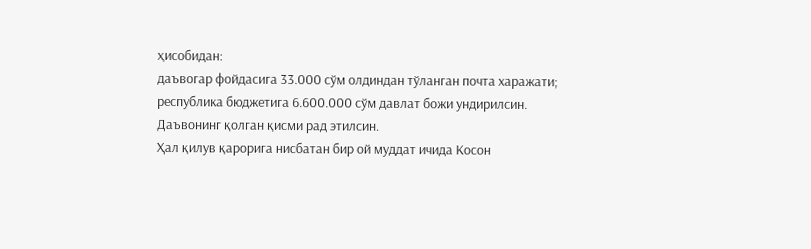ҳисобидан:
даъвогар фойдасига 33.000 сўм олдиндан тўланган почта харажати;
республика бюджетига 6.600.000 сўм давлат божи ундирилсин.
Даъвонинг қолган қисми рад этилсин.
Ҳал қилув қарорига нисбатан бир ой муддат ичида Косон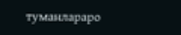туманлараро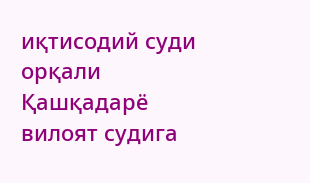иқтисодий суди орқали Қашқадарё вилоят судига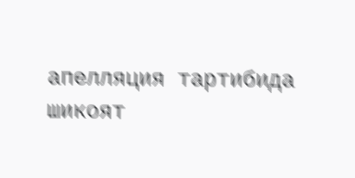апелляция тартибида шикоят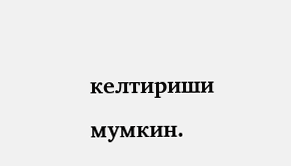келтириши мумкин.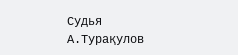Судья
А.Турақулов